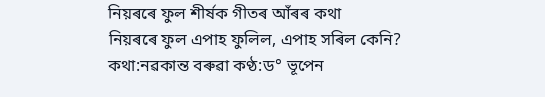নিয়ৰৰে ফুল শীৰ্ষক গীতৰ আঁৰৰ কথা
নিয়ৰৰে ফুল এপাহ ফুলিল, এপাহ সৰিল কেনি? কথা:নৱকান্ত বৰুৱা কণ্ঠ:ড° ভূপেন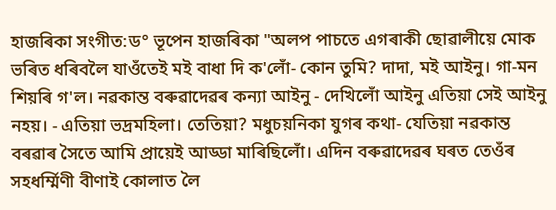হাজৰিকা সংগীত:ড° ভূপেন হাজৰিকা "অলপ পাচতে এগৰাকী ছোৱালীয়ে মোক ভৰিত ধৰিবলৈ যাওঁতেই মই বাধা দি ক'লোঁ- কোন তুমি? দাদা, মই আইনু। গা-মন শিয়ৰি গ'ল। নৱকান্ত বৰুৱাদেৱৰ কন্যা আইনু - দেখিলোঁ আইনু এতিয়া সেই আইনু নহয়। - এতিয়া ভদ্রমহিলা। তেতিয়া? মধুচয়নিকা যুগৰ কথা- যেতিয়া নৱকান্ত বৰৱাৰ সৈতে আমি প্রায়েই আড্ডা মাৰিছিলোঁ। এদিন বৰুৱাদেৱৰ ঘৰত তেওঁৰ সহধৰ্ম্মিণী বীণাই কোলাত লৈ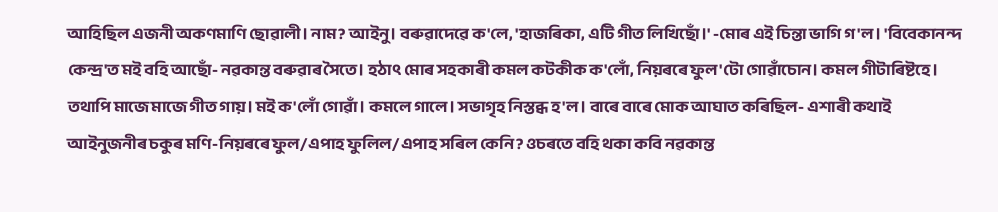আহিছিল এজনী অকণমাণি ছোৱালী। নাম? আইনু। বৰুৱাদেৱে ক'লে, 'হাজৰিকা, এটি গীত লিখিছোঁ।' -মোৰ এই চিন্তা ভাগি গ'ল। 'বিবেকানন্দ কেন্দ্র'ত মই বহি আছোঁ- নৱকান্ত বৰুৱাৰ সৈতে। হঠাৎ মোৰ সহকাৰী কমল কটকীক ক'লোঁ, নিয়ৰৰে ফুল'টো গোৱাঁচোন। কমল গীটাৰিষ্টহে। তথাপি মাজে মাজে গীত গায়। মই ক'লোঁ গোৱাঁ। কমলে গালে। সভাগৃহ নিস্তব্ধ হ'ল। বাৰে বাৰে মোক আঘাত কৰিছিল- এশাৰী কথাই আইনুজনীৰ চকুৰ মণি-নিয়ৰৰে ফুল/এপাহ ফুলিল/এপাহ সৰিল কেনি? ওচৰতে বহি থকা কবি নৱকান্ত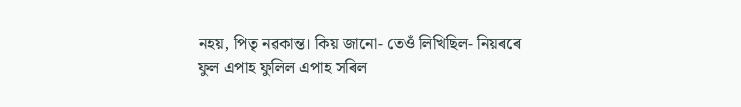নহয়, পিতৃ নৱকান্ত। কিয় জানো- তেওঁ লিখিছিল- নিয়ৰৰে ফুল এপাহ ফুলিল এপাহ সৰিল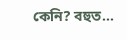কেনি? বহুত...